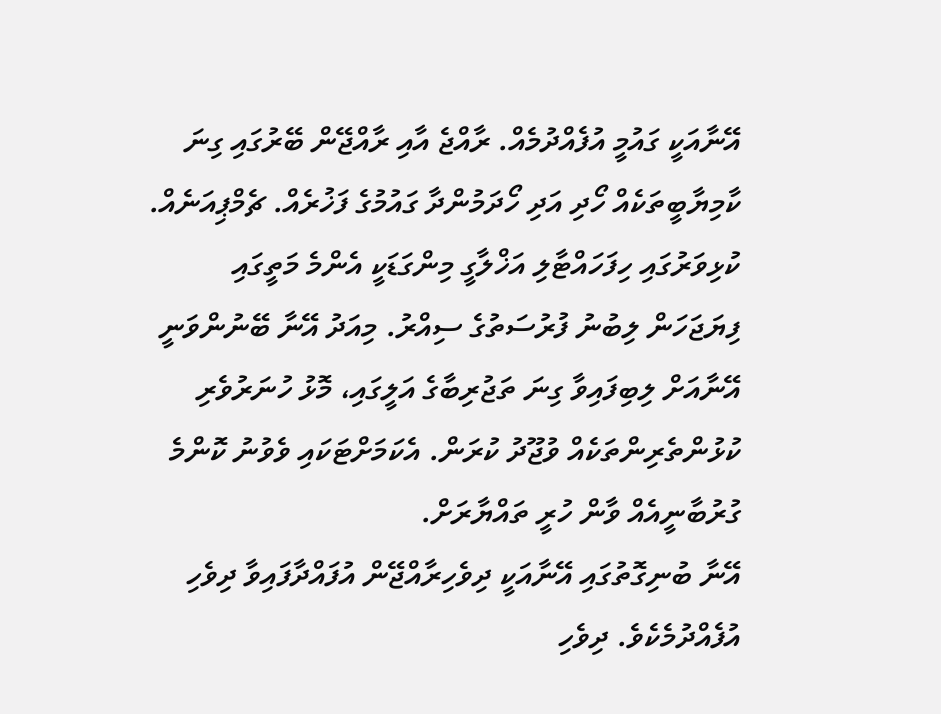އޭނާއަކީ ގައުމީ އުފެއްދުމެއް. ރާއްޖެ އާއި ރާއްޖޭން ބޭރުގައި ގިނަ ކާމިޔާބީތަކެއް ހޯދި އަދި ހޯދަމުންދާ ގައުމުގެ ފަޚުރެއް. ޗެމްޕިއަނެއް. ކުޅިވަރުގައި ހިފަހައްޓާލި އަޚްލާގީ މިންގަޑަކީ އެންމެ މަތީގައި ފިޔަޖަހަން ލިބުނު ފުރުސަތުގެ ސިއްރު. މިއަދު އޭނާ ބޭނުންވަނީ އޭނާއަށް ލިބިފައިވާ ގިނަ ތަޖުރިބާގެ އަލީގައި، މޮޅު ހުނަރުވެރި ކުޅުންތެރިންތަކެއް ވުޖޫދު ކުރަން. އެކަމަށްޓަކައި ވެވުނު ކޮންމެ ގުރުބާނީއެއް ވާން ހުރީ ތައްޔާރަށް.
އޭނާ ބުނިގޮތުގައި އޭނާއަކީ ދިވެހިރާއްޖޭން އުފައްދާފައިވާ ދިވެހި އުފެއްދުމެކެވެ. ދިވެހި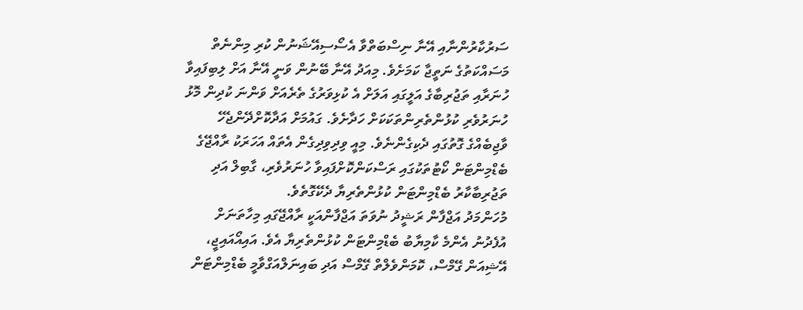ސަރުކާރުންނާއި އޭނާ ނިސްބަތްވާ އެސޯސިއޭޝަނުން ކުރި މިންނެތް މަސައްކަތުގެ ނަތީޖާ ކަމަށެވެ. މިއަދު އޭނާ ބޭނުން ވަނީ އޭނާ އަށް ލިބިފައިވާ ހުނަރާއި ތަޖުރިބާގެ އަލީގައި އަލަށް އެ ކުޅިވަރުގެ ތެރެއަށް ވަންނަ ކުދިން މޮޅު ހުނަރުވެރި ކުޅުންތެރިންތަކަކަށް ހަދާށެވެ. ގައުމަށް އަދާކޮށްދޭންޖެހޭ ވާޖިބެއްގެ ގޮތުގައި ދެކިގެންނެވެ. މިއީ ވިދިވިދިގެން އެތައް އަހަރަކު ރާއްޖޭގެ ބެޑްމިންޓަން ކޯޓުތަކުގައި ރަސްކަންކޮށްފައިވާ ހުނަރުވެރި، ގާބިލް އަދި ތަޖުރިބާކާރު ބެޑްމިންޓަން ކުޅުންތެރިޔާ ދެކޭގޮތެވެ.
މުހަންމަދު އަޖްފާން ރަޝީދު ނުވަތަ އަޖްފާންއަކީ ރާއްޖޭގައި މިހާތަނަށް އުފެދުނު އެންމެ ކާމިޔާބު ބެޑްމިންޓަން ކުޅުންތެރިޔާ އެވެ. އައިއޯއައިޖީ، އޭޝިއަން ގޭމްސް، ކޮމަންވެލްތް ގޭމްސް އަދި ބައިނަލްއަގްވާމީ ބެޑްމިންޓަން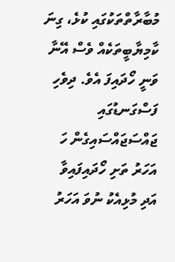މުބާރާތްތަކުގައި ކުޅެ، ގިނަ ކާމިޔާބީތަކެއް ވެސް އޭނާ ވަނީ ހޯދައިފަ އެވެ. ދިވެހި ފަސްގަނޑުގައި ޖައްސަޖައްސައިގެން ހަ އަހަރު ތަށި ހޯދައިފައިވާ އަދި މުޅިއެކު ނުވަ އަހަރު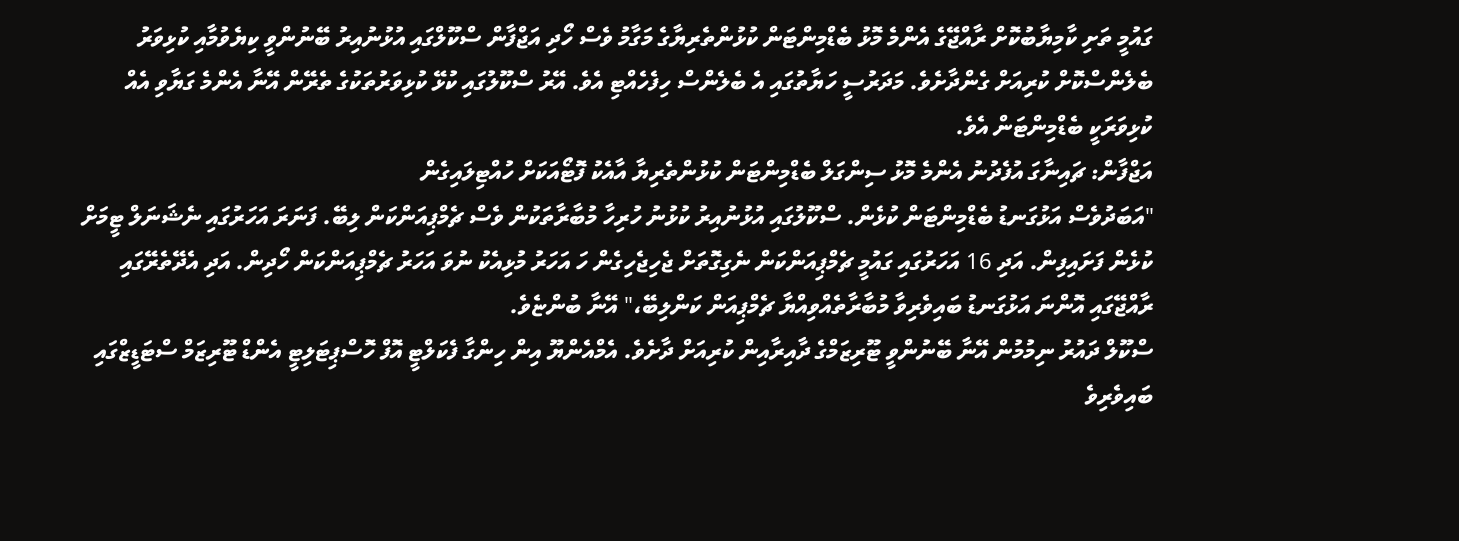ގައުމީ ތަށި ކާމިޔާބުކޮށް ރާއްޖޭގެ އެންމެ މޮޅު ބެޑްމިންޓަން ކުޅުންތެރިޔާގެ މަގާމު ވެސް ހޯދި އަޖްފާން ސްކޫލްގައި އުޅުނުއިރު ބޭނުންވީ ކިޔެވުމާއި ކުޅިވަރު ބެލެންސްކޮށް ކުރިއަށް ގެންދާށެވެ. މަދަރުސީ ހަޔާތުގައި އެ ބެލެންސް ހިފެހެއްޓި އެވެ. އޭރު ސްކޫލުގައި ކުޅޭ ކުޅިވަރުތަކުގެ ތެރޭން އޭނާ އެންމެ ގަޔާވި އެއް ކުޅިވަރަކީ ބެޑްމިންޓަން އެވެ.
އަޖްފާން: ޗައިނާގަ އުފެދުނު އެންމެ މޮޅު ސިންގަލް ބެޑްމިންޓަން ކުޅުންތެރިޔާ އާއެކު ފޮޓޯއަކަށް ހުއްޓިލައިގެން
"އަބަދުވެސް އަޅުގަނޑު ބެޑްމިންޓަން ކުޅެން. ސްކޫލުގައި އުޅުނުއިރު ކުޅުނު ހުރިހާ މުބާރާތަކުން ވެސް ޗެމްޕިއަންކަން ލިބޭ. ފަނަރަ އަހަރުގައި ނެޝަނަލް ޓީމަށް ކުޅެން ފަށައިފިން. އަދި 16 އަހަރުގައި ގައުމީ ޗެމްޕިއަންކަން ނެގިގޮތަށް ޖެހިޖެހިގެން ހަ އަހަރު މުޅިއެކު ނުވަ އަހަރު ޗެމްޕިއަންކަން ހޯދިން. އަދި އެދޭތެރޭގައި ރާއްޖޭގައި އޮންނަ އަޅުގަނޑު ބައިވެރިވާ މުބާރާތެއްވިއްޔާ ޗެމްޕިއަން ކަންލިބޭ،" އޭނާ ބުންޏެވެ.
ސްކޫލް ދައުރު ނިމުމުން އޭނާ ބޭނުންވީ ޓޫރިޒަމްގެ ދާއިރާއިން ކުރިއަށް ދާށެވެ. އެމްއެންޔޫ އިން ހިންގާ ފެކަލްޓީ އޮފް ހޮސްޕިޓަލިޓީ އެންޑް ޓޫރިޒަމް ސްޓަޑީޒްގައި ބައިވެރިވެ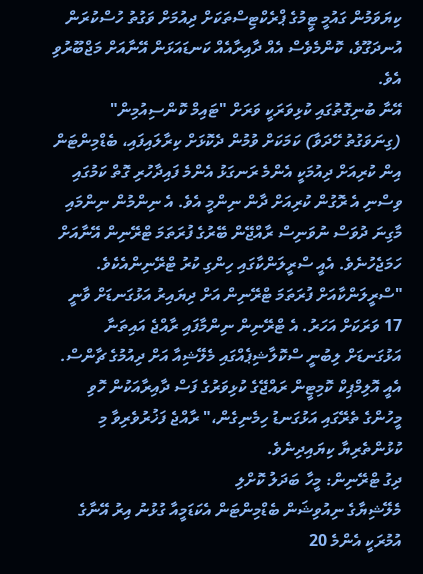ކިޔަވަމުން ގައުމީ ޓީމުގެ ޕްރެކްޓިސްތަކަށް ދިއުމަށް ވަގުތު ހުސްކުރަން އުނދަގޫވެ، ކޮންމެވެސް އެއް ދާއިރާއެއް ކަނޑައަޅަން އޭނާއަށް މަޖްބޫރުވި އެވެ.
އޭނާ ބުނިގޮތުގައި ކުޅިވަރަކީ ވަރަށް "ޓައިމް ކޮންސިއުމިން" (ގިނަވަގުތު ހޭދަވާ) ކަމަކަށް ވުމުން ދެކޮޅަށް ކިރާލައިފައި، ބެޑްމިންޓަން އިން ކުރިއަށް ދިއުމަކީ އެންމެ ރަނގަޅު އެންމެ ފައިދާހުރި ގޮތް ކަމުގައި ވިސްނި އެ ރޮގުން ކުރިއަށް ދާން ނިންމީ އެވެ. އެ ނިންމުން ނިންމައި މާގިނަ ދުވަސް ނުވަނިސް ރާއްޖޭން ބޭރުގެ ފުރަތަމަ ޓްރޭނިން އޭނާއަށް ހަމަޖެހުނެވެ. އެއީ ސްރީލަންކާގައި ހިންގި ކުރު ޓްރޭނިންއެކެވެ.
"ސްރީލަންކާއަށް ފުރަތަމަ ޓްރޭނިން އަށް ދިޔައިރު އަޅުގަނޑަށް ވާނީ 17 ވަރަކަށް އަހަރު. އެ ޓްރޭނިން ނިންމާފައި ރާއްޖެ އައިތަނާ އަޅުގަނޑަށް ލިބުނީ ސްކޮލާޝިޕެއްގައި މެލޭޝިއާ އަށް ދިއުމުގެ ޗާންސް. އެއީ އޮލިމްޕިކް ކޮމިޓީން ރައްޖޭގެ ކުޅިވަރުގެ ފަސް ދާއިރާއަކުން ހޮވި މީހުންގެ ތެރޭގައި އަޅުގަނޑު ހިމެނިގެން،" ރާއްޖެ ފަޚުރުވެރިވާ މި ކުޅުންތެރިޔާ ކިޔައިދިނެވެ.
ދިގު ޓްރޭނިން: މީހާ ބަދަލު ކޮށްލި
މެލޭޝިޔާގެ ނިއުވިޝަން ބެޑްމިންޓަން އެކަޑަމީއާ ގުޅުނު އިރު އޭނާގެ އުމުރަކީ އެންމެ 20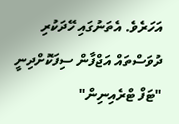އަހަރެވެ. އެތަނުގައި ހޭދަކުރި ދުވަސްތައް އަޖްފާން ސިފަކޮށްދިނީ "ޓަފް ޓްރެއިނިން"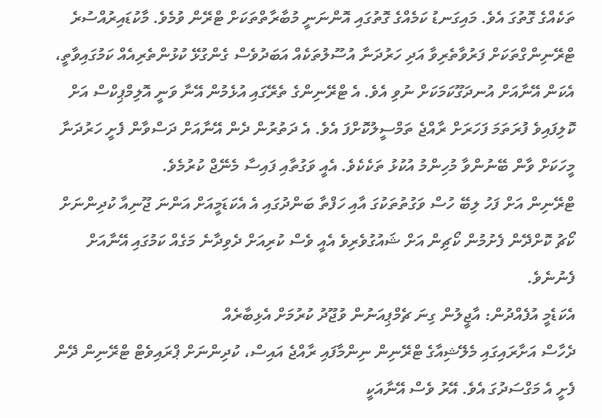ތަކެއްގެ ގޮތުގަ އެވެ. މައިގަނޑު ކަމެއްގެ ގޮތުގައި އޮންނަނީ މުބާރާތްތަކަށް ޓްރޭން ވުމެވެ. މާކުޑައިރުއްސުރެ ޓްރޭނިންގްތަކަށް ފަރުވާތެރިވާ އަދި ހަރުދަނާ އުސޫލުތަކެއް އަބަދުވެސް ގެންގުޅޭ ކުޅުންތެރިއެއް ކަމުގައިވާތީ، އެކަން އޭނާއަށް އުނދަގޫކަމަކަށް ނުވި އެވެ. އެ ޓްރޭނިންގެ ތެރޭގައި އުޅެމުން އޭނާ ވަނީ އޮލިމްޕިކްސް އަށް ކޮލިފައިވެ ފުރަތަމަ ފަހަރަށް ރާއްޖެ ތަމްސީލުކޮށްފަ އެވެ. އެ ދަތުރުން ދެން އޭނާއަށް ދަސްވާން ފެށީ ހަރުދަނާ މީހަކަށް ވާން ބޭނުންވާ މުހިންމު އުކުޅު ތަކެކެވެ. އެއީ ވަގުތާއި ފައިސާ މެނޭޖް ކުރުމެވެ.
ޓްރޭނިން އަށް ފަހު ލިބޭ ހުސް ވަގުތުތަކުގަ އާއި ހަފްތާ ބަންދުގައި އެ އެކަޑަމީއަށް އަންނަ ޖޫނިއާ ކުދިންނަށް ކޯޗު ކޮށްދޭން ފެށުމުން ކޯޗިން އަށް ޝައުގުވެރިވެ އެއީ ވެސް ކުރިއަށް ދެވިދާނެ މަގެއް ކަމުގައި އޭނާއަށް ފެނުނެވެ.
އެކަޑެމީ އުފެއްދުން: އާޖީލުން ގިނަ ޗެމްޕިއަނުން ވުޖޫދު ކުރުމަށް އެޅިބާރެއް
ދެހާސް އަށާރައިގައި މެލޭޝިއާގެ ޓްރޭނިން ނިންމާފައި ރާއްޖެ އައިސް، ކުދިންނަށް ޕްރައިވެޓް ޓްރޭނިން ދޭން ފެށީ އެ މަގްސަދުގަ އެވެ. އޭރު ވެސް އޭނާއަކީ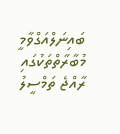ބައިނަލްއަގްވާމީ މުބާރާތްތަކުގައި ރާއްޖެ ތަމްސީލު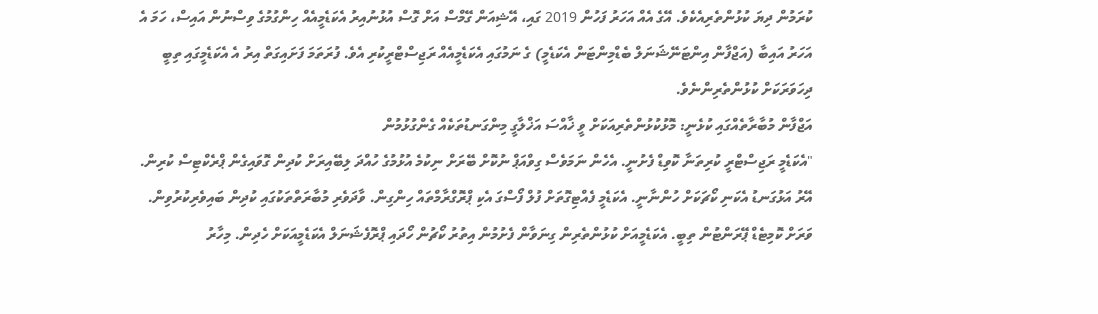ކުރަމުން ދިޔަ ކުޅުންތެރިއެކެވެ. އޭގެ އެއް އަހަރު ފަހުން 2019 ގައި، އޭޝިއަން ގޭމްސް އަށް ގޮސް އުޅުނުއިރު އެކަޑެމީއެއް ހިންގުމުގެ ވިސްނުން އައިސް، ހަމަ އެ އަހަރު އައިބާ (އަޖްފާން އިންޓަނޭޝަނަލް ބެޑްމިންޓަން އެކަޑެމީ) ގެ ނަމުގައި އެކަޑެމީއެއް ރަޖިސްޓްރީކުރި އެވެ. ފުރަތަމަ ފަށައިގަތް އިރު އެ އެކަޑެމީގައި ތިބީ ދިހަވަރަކަށް ކުޅުންތެރިންނެވެ.
އަޖްފާން މުބާރާތެއްގައި ކުޅެނީ: މޮޅުކުޅުންތެރިއަކަށް ވީ ޚާއްސަ އަޚްލާގީ މިންގަނޑުތަކެއް ގެންގުޅުމުން
"އެކަޑެމީ ރަޖިސްޓްރީ ކުރިތަނާ ކޮވިޑް ފެށުނީ. އެހެން ނަމަވެސް ގިވްއަޕް ނުކޮށް ބޭރަށް ނިކުމެ އުޅުމުގެ ހުއްދަ ލިބޭއިރަށް ކުދިން ގޮވައިގެން ޕްރެކްޓިސް ކުރިން. އޭރު އަޅުގަނޑު އެކަނި ކޯޗަކަށް ހުންނާނީ. އެކަޑެމީ ފެއްޓިގޮތަށް ފުލް ފޯސްގަ އެކި ޕްރޮގްރާމްތައް ހިންގިން. ވާދަވެރި މުބާރަތްތަކުގައި ކުދިން ބައިވެރިކުރުވިން. ވަރަށް ކޮމިޓެޑް ޕޭރަންޓުން ތިބީ. އެކަޑެމީއަށް ކުޅުންތެރިން ގިނަވާން ފެށުމުން އިތުރު ކޯޗުން ހޯދައި ޕްރޮފެޝަނަލް އެކަޑެމީއަކަށް ހެދިން. މިހާރު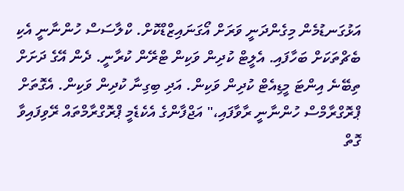އަޅުގަނޑުމެން މިގެންދަނީ ވަރަށް އޯގަނައިޒްޑްކޮށް. ކްލާސަސް ހުންނާނީ އެކި ބެޗްތަކަށް ބަހާފައި. އެލީޓް ކުދިން ވަކިން ޓްރޭން ކުރާނީ. ދެން އޭގެ ދަށަށް ތިބޭނެ އިންޓަ މީޑިއެޓް ކުދިން ވަކިން. އަދި ބިގިނާ ކުދިން ވަކިން. އެގޮތަށް ޕްރޮގްރާމްސް ހުންނާނީ ރާވާފައި،" އަޖްފާންގެ އެކެޑެމީ ޕްރޮގްރާމްތައް ރޭވިފައިވާ ގޮތް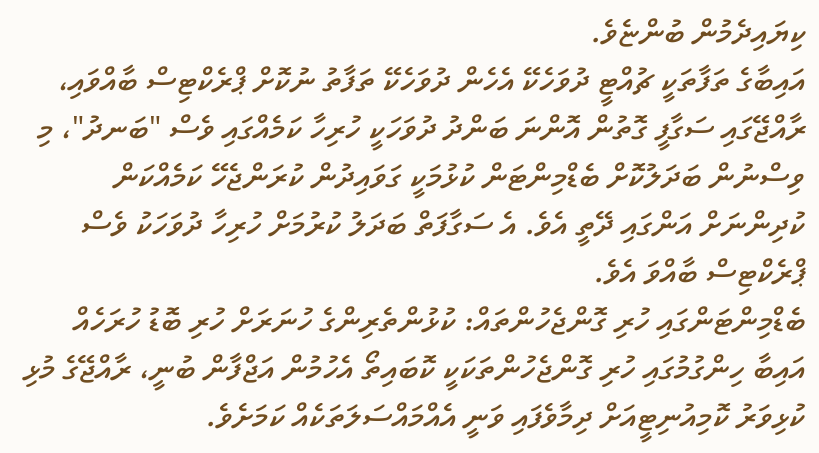ކިޔައިދެމުން ބުންޏެވެ.
އައިބާގެ ތަފާތަކީ ޗުއްޓީ ދުވަހެކޭ އެހެން ދުވަހެކޭ ތަފާތު ނުކޮށް ޕްރެކްޓިސް ބާއްވައި، ރާއްޖޭގައި ސަގާފީ ގޮތުން އޮންނަ ބަންދު ދުވަހަކީ ހުރިހާ ކަމެއްގައި ވެސް "ބަނދު"، މި ވިސްނުން ބަދަލުކޮށް ބެޑްމިންޓަން ކުޅުމަކީ ގަވައިދުން ކުރަންޖެހޭ ކަމެއްކަން ކުދިންނަށް އަންގައި ދޭތީ އެވެ. އެ ސަގާފަތް ބަދަލު ކުރުމަށް ހުރިހާ ދުވަހަކު ވެސް ޕްރެކްޓިސް ބާއްވަ އެވެ.
ބެޑްމިންޓަންގައި ހުރި ގޮންޖެހުންތައް: ކުޅުންތެރިންގެ ހުނަރަށް ހުރި ބޮޑު ހުރަހެއް
އައިބާ ހިންގުމުގައި ހުރި ގޮންޖެހުންތަކަކީ ކޮބައިތޯ އެހުމުން އަޖްފާން ބުނީ، ރާއްޖޭގެ މުޅި ކުޅިވަރު ކޮމިއުނިޓީއަށް ދިމާވެފައި ވަނީ އެއްމައްސަލަތަކެއް ކަމަށެވެ.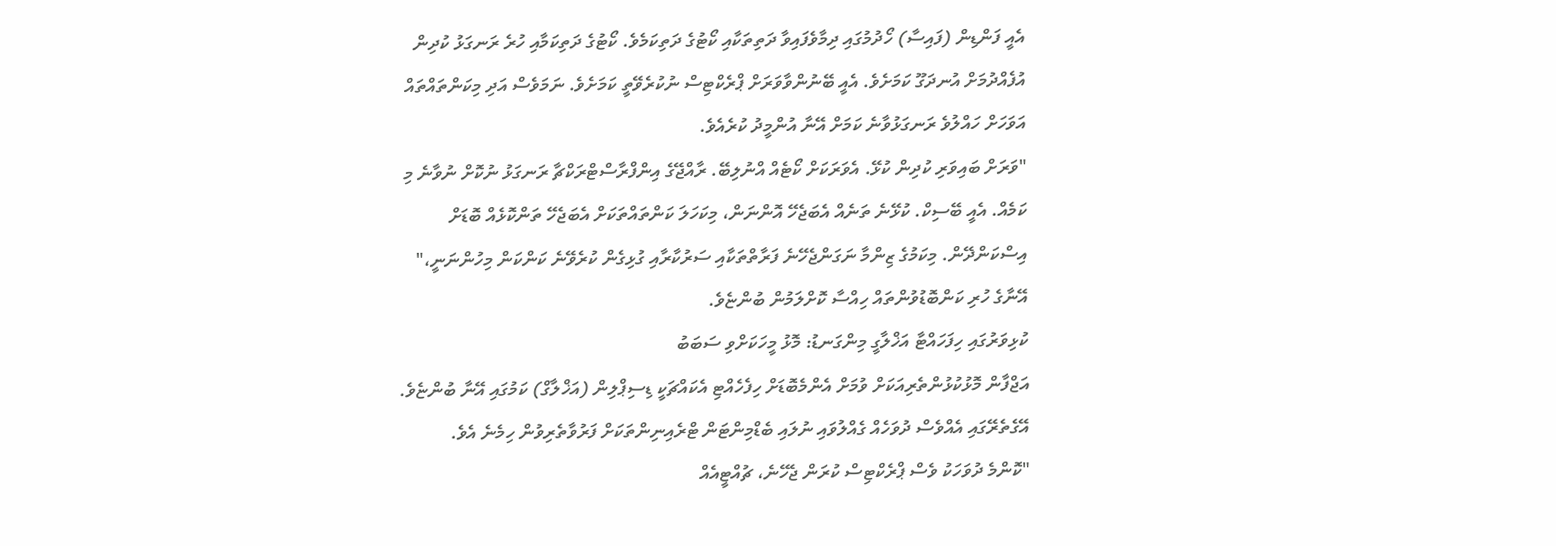އެއީ ފަންޑިން (ފައިސާ) ހޯދުމުގައި ދިމާވެފައިވާ ދަތިތަކާއި ކޯޓުގެ ދަތިކަމެވެ. ކޯޓުގެ ދަތިކަމާއި ހުރެ ރަނގަޅު ކުދިން އުފެއްދުމަށް އުނދަގޫ ކަމަށެވެ. އެއީ ބޭނުންވާވަރަށް ޕްރެކްޓިސް ނުކުރެވޭތީ ކަމަށެވެ. ނަމަވެސް އަދި މިކަންތައްތައް އަވަހަށް ހައްލުވެ ރަނގަޅުވާނެ ކަމަށް އޭނާ އުންމީދު ކުރެއެވެ.
"ވަރަށް ބައިވަރި ކުދިން ކުޅޭ. އެވަރަކަށް ކޯޓެއް އްނުލިބޭ. ރާއްޖޭގެ އިންފްރާސްޓްރަކްޗާ ރަނގަޅު ނުކޮށް ނުވާނެ މި ކަމެއް. އެއީ ބޭސިކް. ކުޅޭނެ ތަނެއް އެބަޖެހޭ އޮންނަން، މިކަހަލަ ކަންތައްތަކަށް އެބަޖެހޭ ތަންކޮޅެއް ބޮޑަށް އިސްކަންދޭން. މިކަމުގެ ޒިންމާ ނަގަންޖެހޭނެ ފަރާތްތަކާއި ސަރުކާރާއި ގުޅިގެން ކުރެވޭނެ ކަންކަން މިހުންނަނީ،" އޭނާގެ ހުރި ކަންބޮޑުވުންތައް ހިއްސާ ކޮށްލަމުން ބުންޏެވެ.
ކުޅިވަރުގައި ހިފަހައްޓާ އަޚްލާގީ މިންގަނޑު: މޮޅު މީހަކަށްވި ސަބަބު
އަޖްފާން މޮޅުކުޅުންތެރިއަކަށް ވުމަށް އެންމެބޮޑަށް ހިފެހެއްޓި އެކައްޗަކީ ޑިސިޕްލިން (އަޚްލާގް) ކަމުގައި އޭނާ ބުންޏެވެ. އޭގެތެރޭގައި އެއްވެސް ދުވަހެއް ގެއްލުވައި ނުލައި ބެޑްމިންޓަން ޓްރެއިނިންތަކަށް ފަރުވާތެރިވުން ހިމެނެ އެވެ.
"ކޮންމެ ދުވަހަކު ވެސް ޕްރެކްޓިސް ކުރަން ޖެހޭނެ، ޗުއްޓީއެއް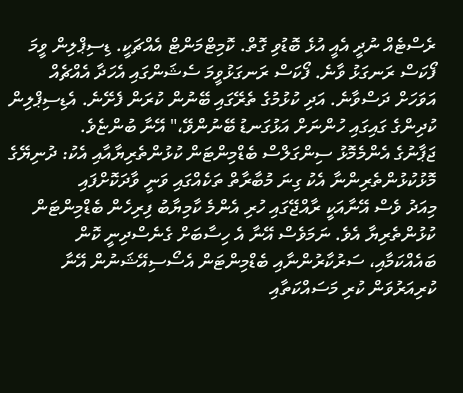ރެސްޓެއް ނުދީ އެއީ އުޅެ ބޮޑުވި ގޮތް. ކޮމިޓްމަންޓް އެއްޗަކީ. ޑިސިޕްލިން ވީމަ ފޯކަސް ރަނގަޅު ވާނެ. ފޯކަސް ރަނގަޅުވީމަ ސެޝަންގައި އެހަދާ އެއްޗެއް އަވަހަށް ދަސްވާނެ. އަދި ކުޅުމުގެ ތެރޭގައި ބޭނުން ކުރަން ފެށޭނެ. އެޑިސިޕްލިން ކުދިންގެ ގައިގައި ހުންނަށް އަޅުގަނޑު ބޭނުންވޭ،" އޭނާ ބުންޏެވެ.
ޖަޕާނުގެ އެންމެމޮޅު ސިންގަލްސް ބެޑްމިންޓަން ކުޅުންތެރިޔާއާއި އެކު: ދުނިޔޭގެ މޮޅުކުޅުންތެރިންނާ އެކު ގިނަ މުބާރާތް ތަކެއްގައި ވަނީ ވާދަކޮށްފައި
މިއަދު ވެސް އޭނާއަކީ ރާއްޖޭގައި ހުރި އެންމެ ކާމިޔާބު ފިރިހެން ބެޑްމިންޓަން ކުޅުންތެރިޔާ އެވެ. ނަމަވެސް އޭނާ އެ ހިސާބަށް ގެނެސްދިނީ ކޮން ބައެއްކަމާއި، ސަރުކާރުންނާއި ބެޑްމިންޓަން އެސޯސިއޭޝަނުން އޭނާ ކުރިއަރުވަން ކުރި މަސައްކަތާއި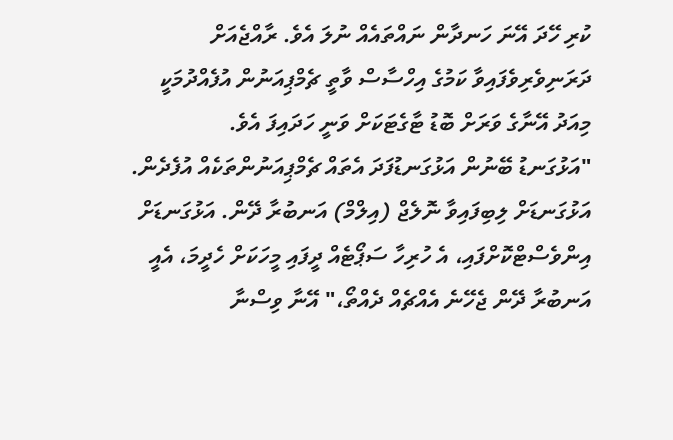ކުރި ހޭދަ އޭނަ ހަނދާން ނައްތައެއް ނުލަ އެވެ. ރާއްޖެއަށް ދަރަނިވެރިވެފައިވާ ކަމުގެ އިހްސާސް ވާތީ ޗެމްޕިއަނުން އުފެއްދުމަކީ މިއަދު އޭނާގެ ވަރަށް ބޮޑު ޓާގެޓަކަށް ވަނީ ހަދައިފަ އެވެ.
"އަޅުގަނޑު ބޭނުން އަޅުގަނޑުފަދަ އެތައް ޗެމްޕިއަނުންތަކެއް އުފެދެން. އަޅުގަނޑަށް ލިބިފައިވާ ނޮލެޖް (އިލްމް) އަނބުރާ ދޭން. އަޅުގަނޑަށް އިންވެސްޓްކޮށްފައި، އެ ހުރިހާ ސަޕޯޓެއް ދީފައި މީހަކަށް ހެދީމަ، އެއީ އަނބުރާ ދޭން ޖެހޭނެ އެއްޗެއް ދެއްތޯ،" އޭނާ ވިސްނާ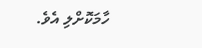ހާމަކޮށްލި އެވެ.